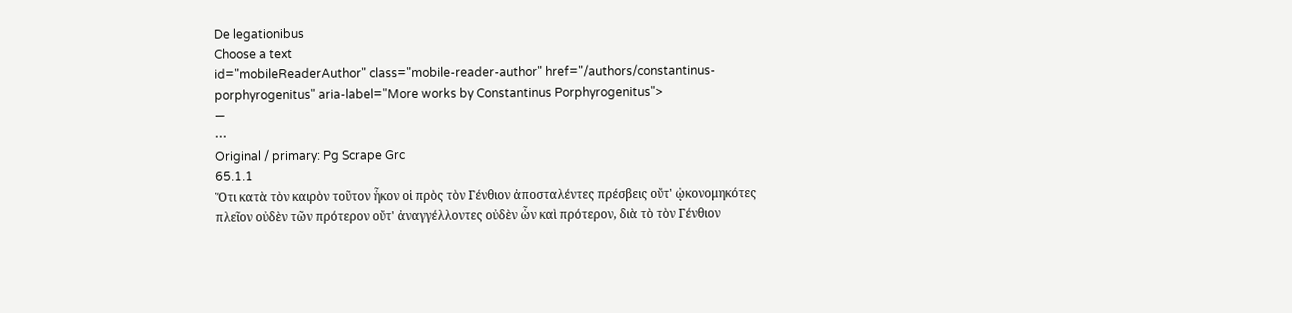De legationibus
Choose a text
id="mobileReaderAuthor" class="mobile-reader-author" href="/authors/constantinus-porphyrogenitus" aria-label="More works by Constantinus Porphyrogenitus">
—
⋯
Original / primary: Pg Scrape Grc
65.1.1
Ὅτι κατὰ τὸν καιρὸν τοῦτον ἧκον οἱ πρὸς τὸν Γένθιον ἀποσταλέντες πρέσβεις οὔτ' ᾠκονομηκότες πλεῖον οὐδὲν τῶν πρότερον οὔτ' ἀναγγέλλοντες οὐδὲν ὧν καὶ πρότερον, διὰ τὸ τὸν Γένθιον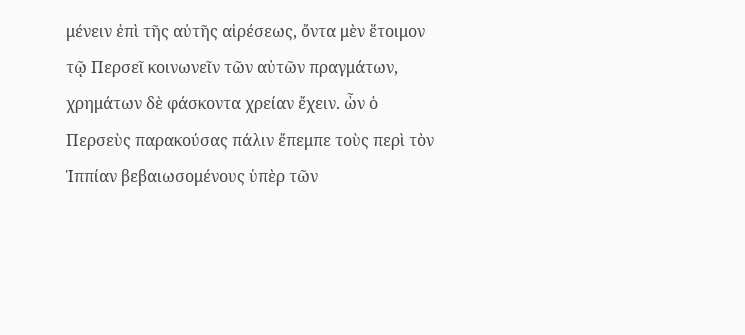μένειν ἐπὶ τῆς αὐτῆς αἱρέσεως, ὄντα μὲν ἕτοιμον τῷ Περσεῖ κοινωνεῖν τῶν αὐτῶν πραγμάτων, χρημάτων δὲ φάσκοντα χρείαν ἔχειν. ὧν ὁ Περσεὺς παρακούσας πάλιν ἔπεμπε τοὺς περὶ τὸν Ἱππίαν βεβαιωσομένους ὑπὲρ τῶν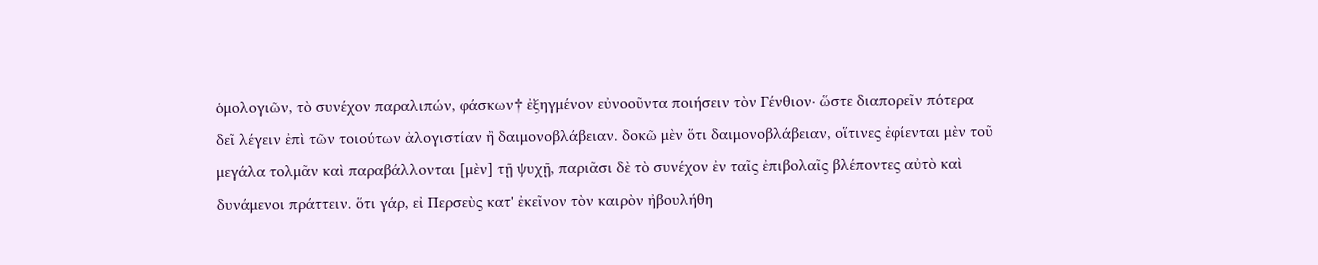ὁμολογιῶν, τὸ συνέχον παραλιπών, φάσκων† ἐξηγμένον εὐνοοῦντα ποιήσειν τὸν Γένθιον· ὥστε διαπορεῖν πότερα δεῖ λέγειν ἐπὶ τῶν τοιούτων ἀλογιστίαν ἢ δαιμονοβλάβειαν. δοκῶ μὲν ὅτι δαιμονοβλάβειαν, οἵτινες ἐφίενται μὲν τοῦ μεγάλα τολμᾶν καὶ παραβάλλονται [μὲν] τῇ ψυχῇ, παριᾶσι δὲ τὸ συνέχον ἐν ταῖς ἐπιβολαῖς βλέποντες αὐτὸ καὶ δυνάμενοι πράττειν. ὅτι γάρ, εἰ Περσεὺς κατ' ἐκεῖνον τὸν καιρὸν ἠβουλήθη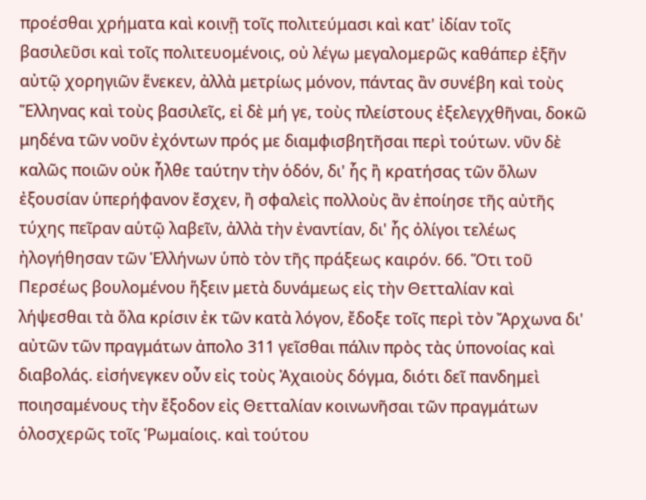προέσθαι χρήματα καὶ κοινῇ τοῖς πολιτεύμασι καὶ κατ' ἰδίαν τοῖς βασιλεῦσι καὶ τοῖς πολιτευομένοις, οὐ λέγω μεγαλομερῶς καθάπερ ἐξῆν αὐτῷ χορηγιῶν ἕνεκεν, ἀλλὰ μετρίως μόνον, πάντας ἂν συνέβη καὶ τοὺς Ἕλληνας καὶ τοὺς βασιλεῖς, εἰ δὲ μή γε, τοὺς πλείστους ἐξελεγχθῆναι, δοκῶ μηδένα τῶν νοῦν ἐχόντων πρός με διαμφισβητῆσαι περὶ τούτων. νῦν δὲ καλῶς ποιῶν οὐκ ἦλθε ταύτην τὴν ὁδόν, δι' ἧς ἢ κρατήσας τῶν ὅλων ἐξουσίαν ὑπερήφανον ἔσχεν, ἢ σφαλεὶς πολλοὺς ἂν ἐποίησε τῆς αὐτῆς τύχης πεῖραν αὑτῷ λαβεῖν, ἀλλὰ τὴν ἐναντίαν, δι' ἧς ὀλίγοι τελέως ἠλογήθησαν τῶν Ἑλλήνων ὑπὸ τὸν τῆς πράξεως καιρόν. 66. Ὅτι τοῦ Περσέως βουλομένου ἥξειν μετὰ δυνάμεως εἰς τὴν Θετταλίαν καὶ λήψεσθαι τὰ ὅλα κρίσιν ἐκ τῶν κατὰ λόγον, ἔδοξε τοῖς περὶ τὸν Ἄρχωνα δι' αὐτῶν τῶν πραγμάτων ἀπολο 311 γεῖσθαι πάλιν πρὸς τὰς ὑπονοίας καὶ διαβολάς. εἰσήνεγκεν οὖν εἰς τοὺς Ἀχαιοὺς δόγμα, διότι δεῖ πανδημεὶ ποιησαμένους τὴν ἔξοδον εἰς Θετταλίαν κοινωνῆσαι τῶν πραγμάτων ὁλοσχερῶς τοῖς Ῥωμαίοις. καὶ τούτου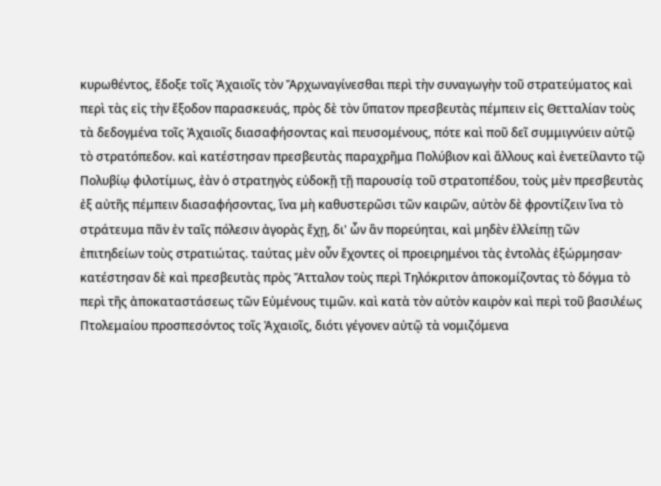κυρωθέντος, ἔδοξε τοῖς Ἀχαιοῖς τὸν Ἄρχωναγίνεσθαι περὶ τὴν συναγωγὴν τοῦ στρατεύματος καὶ περὶ τὰς εἰς τὴν ἔξοδον παρασκευάς, πρὸς δὲ τὸν ὕπατον πρεσβευτὰς πέμπειν εἰς Θετταλίαν τοὺς τὰ δεδογμένα τοῖς Ἀχαιοῖς διασαφήσοντας καὶ πευσομένους, πότε καὶ ποῦ δεῖ συμμιγνύειν αὐτῷ τὸ στρατόπεδον. καὶ κατέστησαν πρεσβευτὰς παραχρῆμα Πολύβιον καὶ ἄλλους καὶ ἐνετείλαντο τῷ Πολυβίῳ φιλοτίμως, ἐὰν ὁ στρατηγὸς εὐδοκῇ τῇ παρουσίᾳ τοῦ στρατοπέδου, τοὺς μὲν πρεσβευτὰς ἐξ αὐτῆς πέμπειν διασαφήσοντας, ἵνα μὴ καθυστερῶσι τῶν καιρῶν, αὐτὸν δὲ φροντίζειν ἵνα τὸ στράτευμα πᾶν ἐν ταῖς πόλεσιν ἀγορὰς ἔχῃ, δι' ὧν ἂν πορεύηται, καὶ μηδὲν ἐλλείπῃ τῶν ἐπιτηδείων τοὺς στρατιώτας. ταύτας μὲν οὖν ἔχοντες οἱ προειρημένοι τὰς ἐντολὰς ἐξώρμησαν· κατέστησαν δὲ καὶ πρεσβευτὰς πρὸς Ἄτταλον τοὺς περὶ Τηλόκριτον ἀποκομίζοντας τὸ δόγμα τὸ περὶ τῆς ἀποκαταστάσεως τῶν Εὐμένους τιμῶν. καὶ κατὰ τὸν αὐτὸν καιρὸν καὶ περὶ τοῦ βασιλέως Πτολεμαίου προσπεσόντος τοῖς Ἀχαιοῖς, διότι γέγονεν αὐτῷ τὰ νομιζόμενα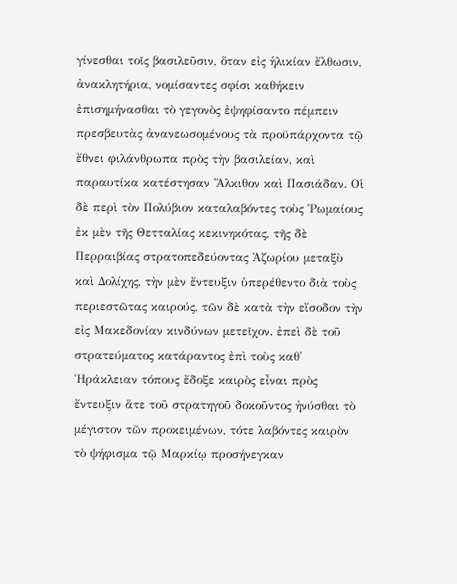γίνεσθαι τοῖς βασιλεῦσιν, ὅταν εἰς ἡλικίαν ἔλθωσιν, ἀνακλητήρια, νομίσαντες σφίσι καθήκειν ἐπισημήνασθαι τὸ γεγονὸς ἐψηφίσαντο πέμπειν πρεσβευτὰς ἀνανεωσομένους τὰ προϋπάρχοντα τῷ ἔθνει φιλάνθρωπα πρὸς τὴν βασιλείαν, καὶ παραυτίκα κατέστησαν Ἄλκιθον καὶ Πασιάδαν. Οἱ δὲ περὶ τὸν Πολύβιον καταλαβόντες τοὺς Ῥωμαίους ἐκ μὲν τῆς Θετταλίας κεκινηκότας, τῆς δὲ Περραιβίας στρατοπεδεύοντας Ἀζωρίου μεταξὺ καὶ Δολίχης, τὴν μὲν ἔντευξιν ὑπερέθεντο διὰ τοὺς περιεστῶτας καιρούς, τῶν δὲ κατὰ τὴν εἴσοδον τὴν εἰς Μακεδονίαν κινδύνων μετεῖχον. ἐπεὶ δὲ τοῦ στρατεύματος κατάραντος ἐπὶ τοὺς καθ' Ἡράκλειαν τόπους ἔδοξε καιρὸς εἶναι πρὸς ἔντευξιν ἅτε τοῦ στρατηγοῦ δοκοῦντος ἠνύσθαι τὸ μέγιστον τῶν προκειμένων, τότε λαβόντες καιρὸν τὸ ψήφισμα τῷ Μαρκίῳ προσήνεγκαν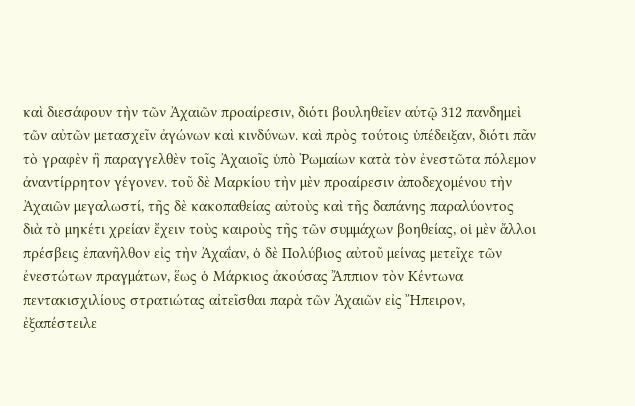καὶ διεσάφουν τὴν τῶν Ἀχαιῶν προαίρεσιν, διότι βουληθεῖεν αὐτῷ 312 πανδημεὶ τῶν αὐτῶν μετασχεῖν ἀγώνων καὶ κινδύνων. καὶ πρὸς τούτοις ὑπέδειξαν, διότι πᾶν τὸ γραφὲν ἢ παραγγελθὲν τοῖς Ἀχαιοῖς ὑπὸ Ῥωμαίων κατὰ τὸν ἐνεστῶτα πόλεμον ἀναντίρρητον γέγονεν. τοῦ δὲ Μαρκίου τὴν μὲν προαίρεσιν ἀποδεχομένου τὴν Ἀχαιῶν μεγαλωστί, τῆς δὲ κακοπαθείας αὐτοὺς καὶ τῆς δαπάνης παραλύοντος διὰ τὸ μηκέτι χρείαν ἔχειν τοὺς καιροὺς τῆς τῶν συμμάχων βοηθείας, οἱ μὲν ἄλλοι πρέσβεις ἐπανῆλθον εἰς τὴν Ἀχαΐαν, ὁ δὲ Πολύβιος αὐτοῦ μείνας μετεῖχε τῶν ἐνεστώτων πραγμάτων, ἕως ὁ Μάρκιος ἀκούσας Ἄππιον τὸν Κέντωνα πεντακισχιλίους στρατιώτας αἰτεῖσθαι παρὰ τῶν Ἀχαιῶν εἰς Ἤπειρον, ἐξαπέστειλε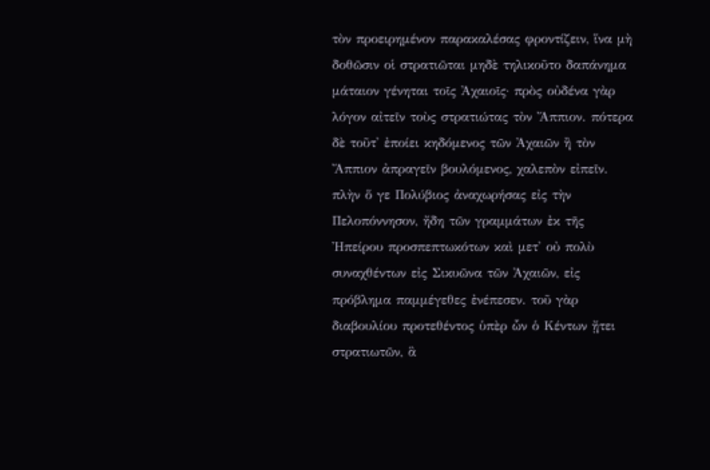τὸν προειρημένον παρακαλέσας φροντίζειν, ἵνα μὴ δοθῶσιν οἱ στρατιῶται μηδὲ τηλικοῦτο δαπάνημα μάταιον γένηται τοῖς Ἀχαιοῖς· πρὸς οὐδένα γὰρ λόγον αἰτεῖν τοὺς στρατιώτας τὸν Ἄππιον. πότερα δὲ τοῦτ' ἐποίει κηδόμενος τῶν Ἀχαιῶν ἢ τὸν Ἄππιον ἀπραγεῖν βουλόμενος, χαλεπὸν εἰπεῖν. πλὴν ὅ γε Πολύβιος ἀναχωρήσας εἰς τὴν Πελοπόννησον, ἤδη τῶν γραμμάτων ἐκ τῆς Ἠπείρου προσπεπτωκότων καὶ μετ' οὐ πολὺ συναχθέντων εἰς Σικυῶνα τῶν Ἀχαιῶν, εἰς πρόβλημα παμμέγεθες ἐνέπεσεν. τοῦ γὰρ διαβουλίου προτεθέντος ὑπὲρ ὧν ὁ Κέντων ᾔτει στρατιωτῶν, ἃ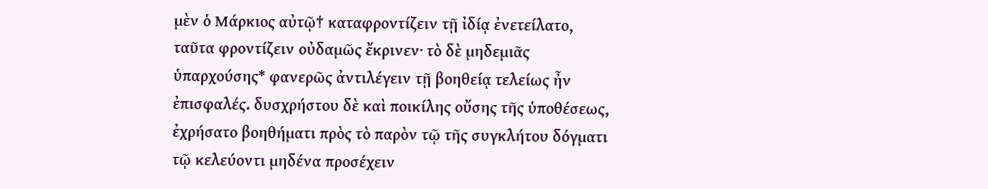μὲν ὁ Μάρκιος αὐτῷ† καταφροντίζειν τῇ ἰδίᾳ ἐνετείλατο, ταῦτα φροντίζειν οὐδαμῶς ἔκρινεν· τὸ δὲ μηδεμιᾶς ὑπαρχούσης* φανερῶς ἀντιλέγειν τῇ βοηθείᾳ τελείως ἦν ἐπισφαλές. δυσχρήστου δὲ καὶ ποικίλης οὔσης τῆς ὑποθέσεως, ἐχρήσατο βοηθήματι πρὸς τὸ παρὸν τῷ τῆς συγκλήτου δόγματι τῷ κελεύοντι μηδένα προσέχειν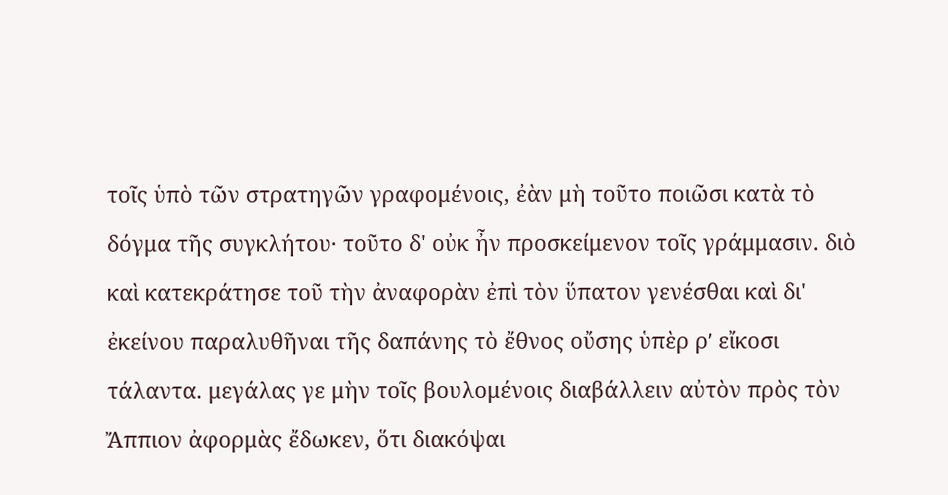τοῖς ὑπὸ τῶν στρατηγῶν γραφομένοις, ἐὰν μὴ τοῦτο ποιῶσι κατὰ τὸ δόγμα τῆς συγκλήτου· τοῦτο δ' οὐκ ἦν προσκείμενον τοῖς γράμμασιν. διὸ καὶ κατεκράτησε τοῦ τὴν ἀναφορὰν ἐπὶ τὸν ὕπατον γενέσθαι καὶ δι' ἐκείνου παραλυθῆναι τῆς δαπάνης τὸ ἔθνος οὔσης ὑπὲρ ρʹ εἴκοσι τάλαντα. μεγάλας γε μὴν τοῖς βουλομένοις διαβάλλειν αὐτὸν πρὸς τὸν Ἄππιον ἀφορμὰς ἔδωκεν, ὅτι διακόψαι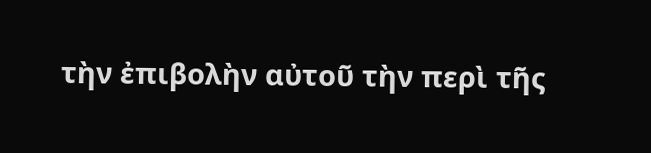τὴν ἐπιβολὴν αὐτοῦ τὴν περὶ τῆς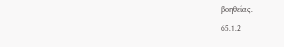βοηθείας.
65.1.2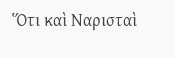Ὅτι καὶ Ναρισταὶ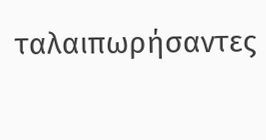ταλαιπωρήσαντες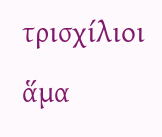τρισχίλιοι ἅμα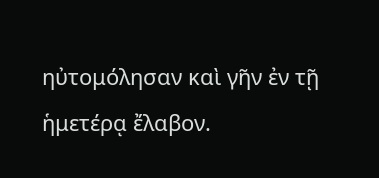ηὐτομόλησαν καὶ γῆν ἐν τῇ ἡμετέρᾳ ἔλαβον.